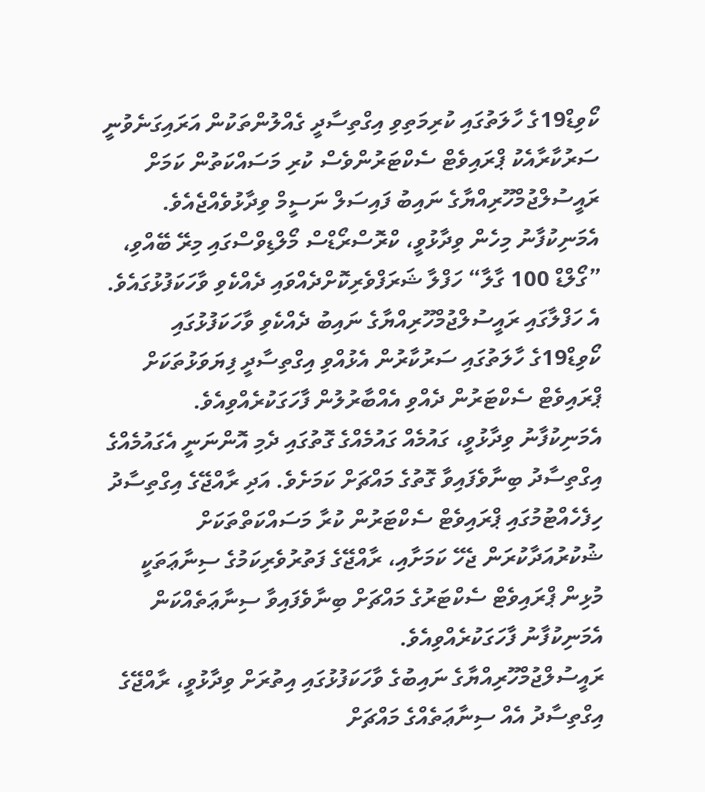ކޯވިޑް19ގެ ހާލަތުގައި ކުރިމަތިވި އިގްތިސާދީ ގެއްލުންތަކުން އަރައިގަނެވުނީ ސަރުކާރާއެކު ޕްރައިވެޓް ސެކްޓަރުންވެސް ކުރި މަސައްކަތުން ކަމަށް ރައީސުލްޖުމްހޫރިއްޔާގެ ނައިބު ފައިސަލް ނަސީމް ވިދާޅުވެއްޖެއެވެ.
އެމަނިކުފާނު މިހެން ވިދާޅުވީ، ކްރޮސްރޯޑްސް މޯލްޑިވްސްގައި މިރޭ ބޭއްވި، ”ގޯލްޑް 100 ގާލާ“ ހަފްލާ ޝަރަފްވެރިކޮށްދެއްވައި ދެއްކެވި ވާހަކަފުޅުގައެވެ. އެ ހަފްލާގައި ރައީސުލްޖުމްހޫރިއްޔާގެ ނައިބު ދެއްކެވި ވާހަކަފުޅުގައި ކޯވިޑް19ގެ ހާލަތުގައި ސަރުކާރުން އެޅުއްވި އިގްތިސާދީ ފިޔަވަޅުތަކަށް ޕްރައިވެޓް ސެކްޓަރުން ދެއްވި އެއްބާރުލުން ފާހަގަކުރެއްވިއެވެ.
އެމަނިކުފާނު ވިދާޅުވީ، ގައުމެއް ގައުމެއްގެ ގޮތުގައި ދެމި އޮންނަނީ އެގައުމެއްގެ އިގްތިސާދު ބިނާވެފައިވާ ގޮތުގެ މައްޗަށް ކަމަށެވެ. އަދި ރާއްޖޭގެ އިގްތިސާދު ހިފެހެއްޓުމުގައި ޕްރައިވެޓް ސެކްޓަރުން ކުރާ މަސައްކަތްތަކަށް ޝުކުރުއަދާކުރަން ޖެހޭ ކަމަށާއި، ރާއްޖޭގެ ފަތުރުވެރިކަމުގެ ސިނާޢަތަކީ މުޅިން ޕްރައިވެޓް ސެކްޓަރުގެ މައްޗަށް ބިނާވެފައިވާ ސިނާޢަތެއްކަން އެމަނިކުފާނު ފާހަގަކުރެއްވިއެވެ.
ރައީސުލްޖުމްހޫރިއްޔާގެ ނައިބުގެ ވާހަކަފުޅުގައި އިތުރަށް ވިދާޅުވީ، ރާއްޖޭގެ އިގްތިސާދު އެއް ސިނާޢަތެއްގެ މައްޗަށް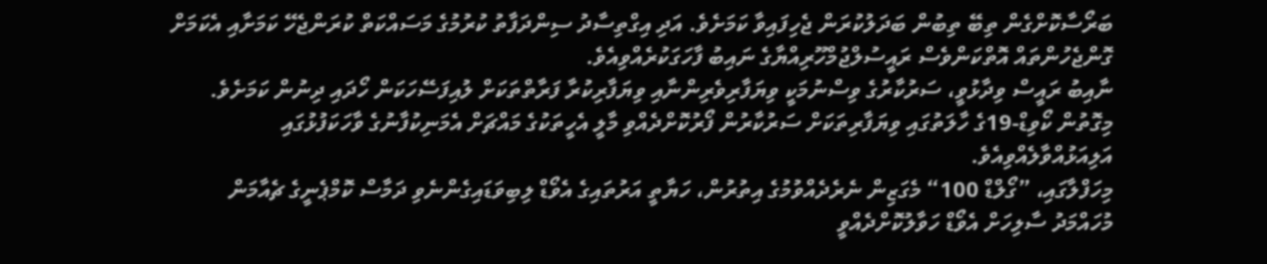ބަރޯސާކޮށްގެން ތިބޭ ތިބުން ބަދަލުކުރަން ޖެހިފައިވާ ކަމަށެވެ. އަދި އިގްތިސާދު ސިންދަފާތު ކުރުމުގެ މަސައްކަތް ކުރަންޖެހޭ ކަމަށާއި އެކަމަށް ގޮންޖެހުންތައް އޮތްކަންވެސް ރައީސުލްޖުމްހޫރިއްޔާގެ ނައިބު ފާހަގަކުރެއްވިއެވެ.
ނާއިބު ރައީސް ވިދާޅުވީ، ސަރުކާރުގެ ވިސްނުމަކީ ވިޔަފާރިވެރިންނާއި ވިޔަފާރިކުރާ ފަރާތްތަކަށް ލުއިފަސޭހަކަން ހޯދައި ދިނުން ކަމަށެވެ. މިގޮތުން ކޯވިޑް-19ގެ ހާލަތުގައި ވިޔަފާރިތަކަށް ސަރުކާރުން ފޯރުކޮށްދެއްވި މާލީ އެހީތަކުގެ މައްޗަށް އެމަނިކުފާނުގެ ވާހަކަފުޅުގައި އަލިއަޅުއްވާލެއްވިއެވެ.
މިހަފްލާގައި، ”ގޯލްޑް 100“ މެގަޒިން ނެރެދެއްވުމުގެ އިތުރުން، ހަޔާތީ އަރުތައިގެ އެވޯޑް ލިބިވަޑައިގެންނެވި ދަމާސް ކޮމްޕެނީގެ ޗެއާމަން މުހައްމަދު ސާލިހަށް އެވޯޑް ހަވާލުކޮށްދެއްވީ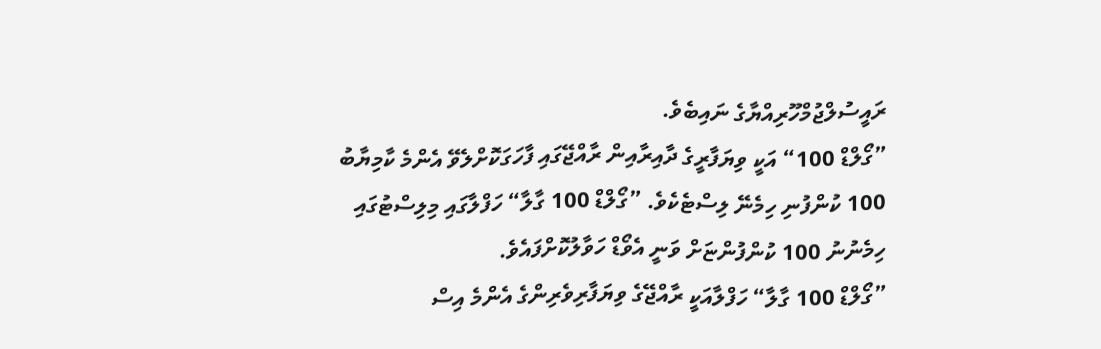ރައީސުލްޖުމްހޫރިއްޔާގެ ނައިބެވެ.
”ގޯލްޑް 100“ އަކީ ވިޔަފާރީގެ ދާއިރާއިން ރާއްޖޭގައި ފާހަގަކޮށްލެވޭ އެންމެ ކާމިޔާބު 100 ކުންފުނި ހިމެނޭ ލިސްޓެކެވެ. ”ގޯލްޑް 100 ގާލާ“ ހަފްލާގައި މިލިސްޓުގައި ހިމެނުނު 100 ކުންފުންޏަށް ވަނީ އެވޯޑް ހަވާލުކޮށްފައެވެ.
”ގޯލްޑް 100 ގާލާ“ ހަފްލާއަކީ ރާއްޖޭގެ ވިޔަފާރިވެރިންގެ އެންމެ އިސް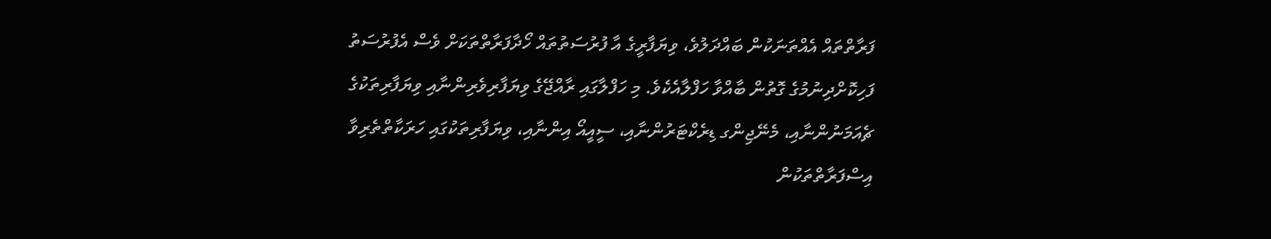ފަރާތްތައް އެއްތަނަކުން ބައްދަލުވެ، ވިޔަފާރީގެ އާ ފުރުސަތުތައް ހޯދާފަރާތްތަކަށް ވެސް އެފުރުސަތު ފަހިކޮށްދިނުމުގެ ގޮތުން ބާއްވާ ހަފްލާއެކެވެ. މި ހަފްލާގައި ރާއްޖޭގެ ވިޔަފާރިވެރިންނާއި ވިޔަފާރިތަކުގެ ޗެއަމަނުންނާއި، މެނޭޖިންގ ޑިރެކްޓަރުންނާއި، ސީއީއޯ އިންނާއި، ވިޔަފާރިތަކުގައި ހަރަކާތްތެރިވާ އިސްފަރާތްތަކުން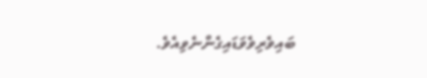ބައިވެރިވެވަޑައިގެންނެވިއެވެ.